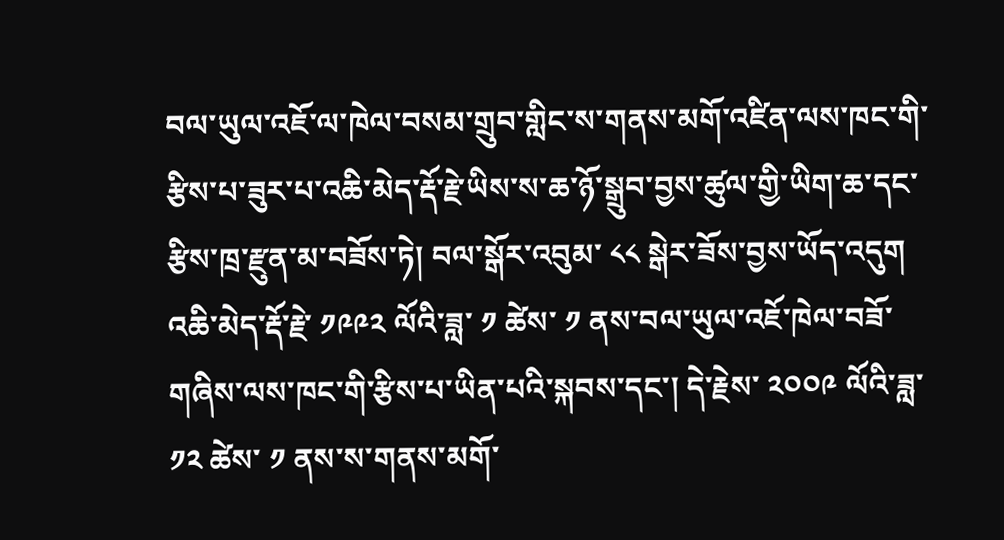བལ་ཡུལ་འཇོ་ལ་ཁེལ་བསམ་གྲུབ་གླིང་ས་གནས་མགོ་འཛིན་ལས་ཁང་གི་རྩིས་པ་ཟུར་པ་འཆི་མེད་རྡོ་རྗེ་ཡིས་ས་ཆ་ཉོ་སྒྲུབ་བྱས་ཚུལ་གྱི་ཡིག་ཆ་དང་རྩིས་ཁྲ་རྫུན་མ་བཟོས་ཏེ། བལ་སྒོར་འབུམ་ ༨༨ སྒེར་ཟོས་བྱས་ཡོད་འདུག
འཆི་མེད་རྡོ་རྗེ་ ༡༩༩༢ ལོའི་ཟླ་ ༡ ཚེས་ ༡ ནས་བལ་ཡུལ་འཇོ་ཁེལ་བཟོ་གཞིས་ལས་ཁང་གི་རྩིས་པ་ཡིན་པའི་སྐབས་དང་། དེ་རྗེས་ ༢༠༠༩ ལོའི་ཟླ་ ༡༢ ཚེས་ ༡ ནས་ས་གནས་མགོ་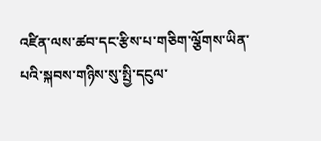འཛིན་ལས་ཚབ་དང་རྩིས་པ་གཅིག་ལྕོགས་ཡིན་པའི་སྐབས་གཉིས་སུ་སྤྱི་དངུལ་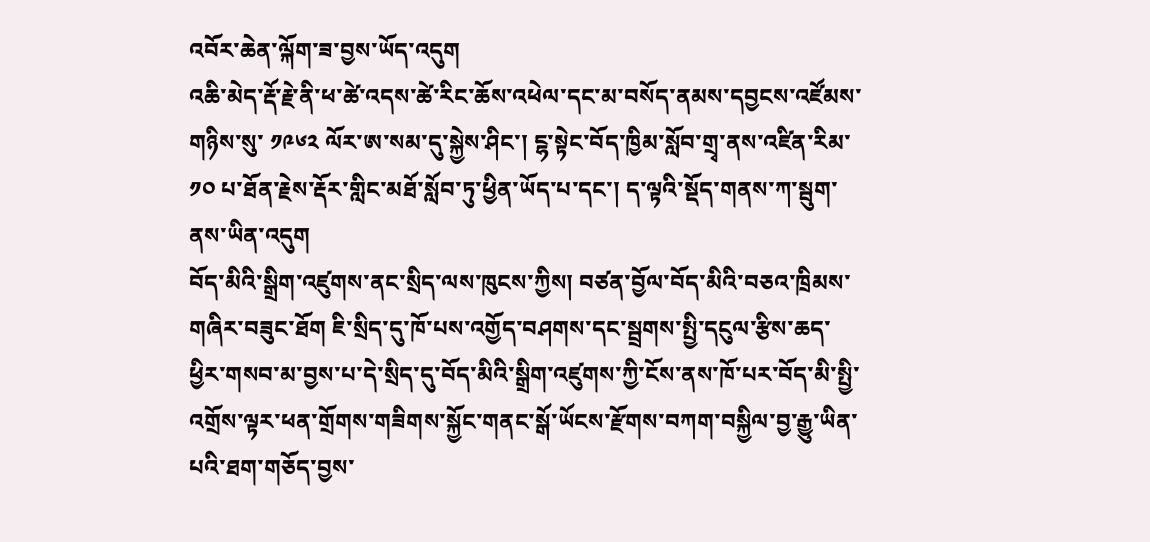འབོར་ཆེན་ལྐོག་ཟ་བྱས་ཡོད་འདུག
འཆི་མེད་རྡོ་རྗེ་ནི་ཕ་ཚེ་འདས་ཚེ་རིང་ཆོས་འཕེལ་དང་མ་བསོད་ནམས་དབྱངས་འཛོམས་གཉིས་སུ་ ༡༩༦༢ ལོར་ཨ་སམ་དུ་སྐྱེས་ཤིང་། ངྷ་སྟེང་བོད་ཁྱིམ་སློབ་གྲྭ་ནས་འཛིན་རིམ་ ༡༠ པ་ཐོན་རྗེས་རྡོར་གླིང་མཐོ་སློབ་ཏུ་ཕྱིན་ཡོད་པ་དང་། ད་ལྟའི་སྡོད་གནས་ཀ་སྦུག་ནས་ཡིན་འདུག
བོད་མིའི་སྒྲིག་འཛུགས་ནང་སྲིད་ལས་ཁུངས་ཀྱིས། བཙན་བྱོལ་བོད་མིའི་བཅའ་ཁྲིམས་གཞིར་བཟུང་ཐོག ཇི་སྲིད་དུ་ཁོ་པས་འགྱོད་བཤགས་དང་སྦྲགས་སྤྱི་དངུལ་རྩིས་ཆད་ཕྱིར་གསབ་མ་བྱས་པ་དེ་སྲིད་དུ་བོད་མིའི་སྒྲིག་འཛུགས་ཀྱི་ངོས་ནས་ཁོ་པར་བོད་མི་སྤྱི་འགྲོས་ལྟར་ཕན་གྲོགས་གཟིགས་སྐྱོང་གནང་སྒོ་ཡོངས་རྫོགས་བཀག་བསྐྱིལ་བྱ་རྒྱུ་ཡིན་པའི་ཐག་གཅོད་བྱས་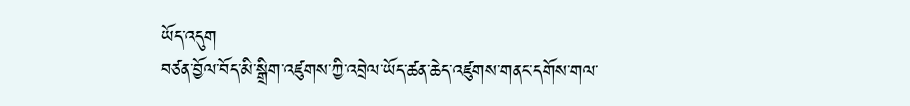ཡོད་འདུག
བཙན་བྱོལ་བོད་མི་སྒྲིག་འཛུགས་ཀྱི་འབྲེལ་ཡོད་ཚན་ཆེད་འཛུགས་གནང་དགོས་གལ་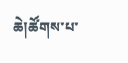ཆེ།ཚོགས་པ་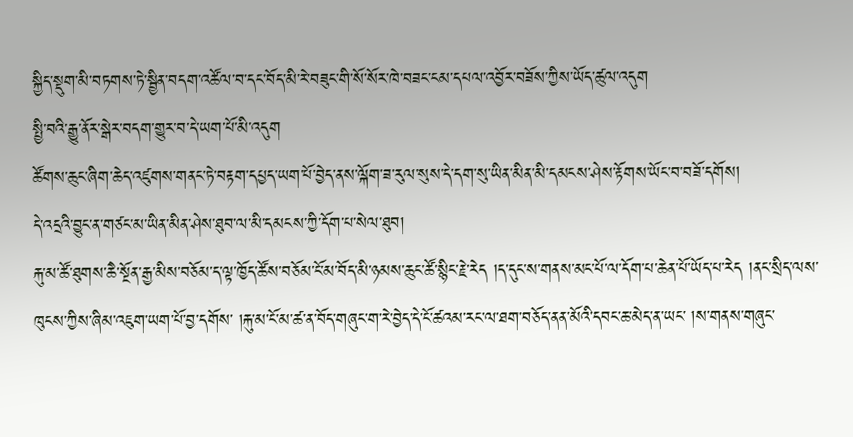སྐྱིད་སྡུག་མི་བཏགས་ཏེ་སྦྱིན་བདག་འཚོལ་བ་དང་བོད་མི་རེ་བཟུང་གི་སོ་སོར་ཁེ་བཟང་ངམ་དཔལ་འབྱོར་བཟོས་ཀྱིས་ཡོད་ཚུལ་འདུག
སྤྱི་བའི་རྒྱུ་ནོར་སྒེར་བདག་གྱུར་བ་དེ་ཡག་པོ་མི་འདུག
ཚོགས་ཆུང་ཞིག་ཆེད་འཛུགས་གནང་ཏེ་བརྟག་དཔྱད་ཡག་པོ་བྱེད་ནས་ལྐོག་ཟ་རུལ་སུས་དེ་དག་སུ་ཡིན་མིན་མི་དམངས་ཤེས་རྟོགས་ཡོང་བ་བཟོ་དགོས།
དེ་འདྲའི་བྱུང་ན་གཙང་མ་ཡིན་མིན་ཤེས་ཐུབ་ལ་མི་དམངས་ཀྱི་དོག་པ་སེལ་ཐུབ།
རྐུ་མ་ཚོ་ཐུགས་ཆཻ་སྔོན་རྒྱ་མིས་བཅོམ་ད་ལྟ་ཁྱོད་ཚོས་བཅོམ་ངོ་མ་བོད་མི་ཉམས་ཆུང་ཚོ་སྙིང་རྗེ་རེད །ད་དུང་ས་གནས་མང་པོ་ལ་དོག་པ་ཆེན་པོ་ཡོད་པ་རེད །ནང་སྲིད་ལས་ཁུངས་ཀྱིས་ཞིམ་འཇུག་ཡག་པོ་བྱ་དགོས་ །རྐུ་མ་ངོ་མ་ཚ་ན་བོད་གཞུང་ག་རེ་བྱེད་དེ་ངོ་ཚའམ་རང་ལ་ཐག་བཅོད་ནན་མོའི་དབང་ཆ་མེད་ན་ཡང་ །ས་གནས་གཞུང་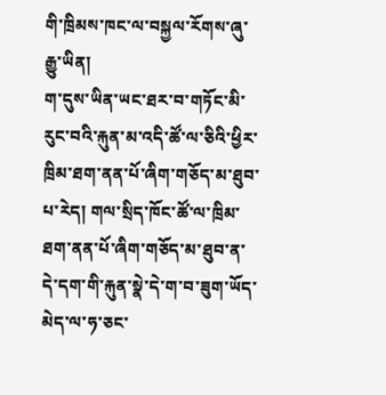གི་ཁྲིམས་ཁང་ལ་བསྐྱལ་རོགས་ཞུ་རྒྱུ་ཡིན།
ག་དུས་ཡིན་ཡང་ཐར་བ་གཏོང་མི་རུང་བའི་རྐུན་མ་འདི་ཚོ་ལ་ཅིའི་ཕྱིར་ཁྲིམ་ཐག་ནན་པོ་ཞིག་གཅོད་མ་ཐུབ་པ་རེད། གལ་སྲིད་ཁོང་ཚོ་ལ་ཁྲིམ་ཐག་ནན་པོ་ཞིག་གཅོད་མ་ཐུབ་ན་དེ་དག་གི་རྐུན་སྣེ་དེ་ག་བ་ཟུག་ཡོད་མེད་ལ་ཧ་ཅང་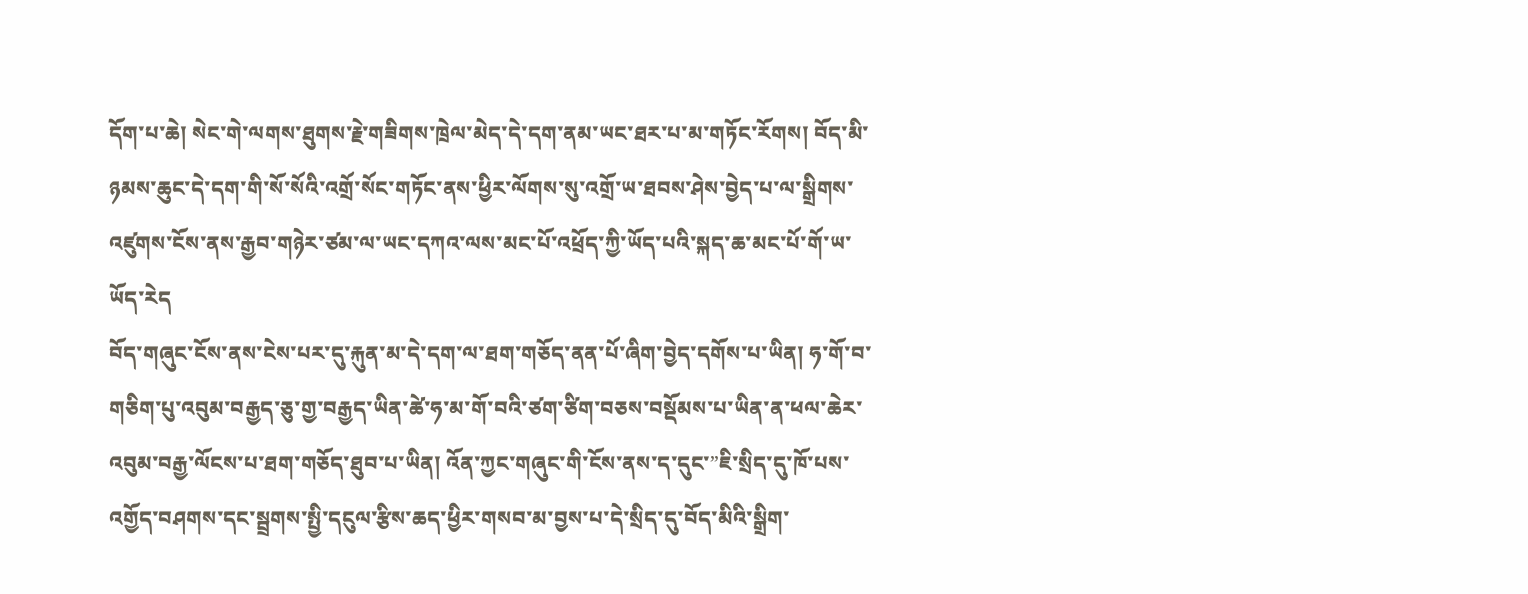དོག་པ་ཆེ། སེང་གེ་ལགས་ཐུགས་རྗེ་གཟིགས་ཁྲེལ་མེད་དེ་དག་ནམ་ཡང་ཐར་པ་མ་གཏོང་རོགས། བོད་མི་ཉམས་ཆུང་དེ་དག་གི་སོ་སོའི་འགྲོ་སོང་གཏོང་ནས་ཕྱིར་ལོགས་སུ་འགྲོ་ཡ་ཐབས་ཤེས་བྱེད་པ་ལ་སྒྲིགས་འཛུགས་ངོས་ནས་རྒྱབ་གཉེར་ཙམ་ལ་ཡང་དཀའ་ལས་མང་པོ་འཕྲོད་ཀྱི་ཡོད་པའི་སྐད་ཆ་མང་པོ་གོ་ཡ་ཡོད་རེད
བོད་གཞུང་ངོས་ནས་ངེས་པར་དུ་རྐུན་མ་དེ་དག་ལ་ཐག་གཅོད་ནན་པོ་ཞིག་བྱེད་དགོས་པ་ཡིན། ཧ་གོ་བ་གཅིག་པུ་འབུམ་བརྒྱད་ཅུ་གྱ་བརྒྱད་ཡིན་ཚེ་ཧ་མ་གོ་བའི་ཙག་ཙིག་བཅས་བསྡོམས་པ་ཡིན་ན་ཕལ་ཆེར་འབུམ་བརྒྱ་ལོངས་པ་ཐག་གཅོད་ཐུབ་པ་ཡིན། འོན་ཀྱང་གཞུང་གི་ངོས་ནས་ད་དུང་”ཇི་སྲིད་དུ་ཁོ་པས་འགྱོད་བཤགས་དང་སྦྲགས་སྤྱི་དངུལ་རྩིས་ཆད་ཕྱིར་གསབ་མ་བྱས་པ་དེ་སྲིད་དུ་བོད་མིའི་སྒྲིག་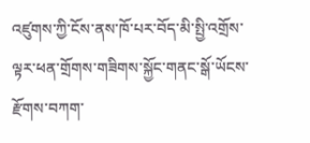འཛུགས་ཀྱི་ངོས་ནས་ཁོ་པར་བོད་མི་སྤྱི་འགྲོས་ལྟར་ཕན་གྲོགས་གཟིགས་སྐྱོང་གནང་སྒོ་ཡོངས་རྫོགས་བཀག་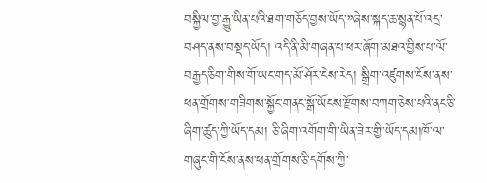བསྐྱིལ་བྱ་རྒྱུ་ཡིན་པའི་ཐག་གཅོད་བྱས་ཡོད་”ཞེས་སྐད་ཆ་སྙན་པོ་འདྲ་བཤད་ནས་བསྡད་ཡོད། འདི་ནི་མི་གཞན་པ་ཕར་ཞོག་མཐའ་བྱིས་པ་ལོ་བརྒྱད་ཅིག་གིས་གོ་ཡང་གད་མོ་ཤོར་ངེས་རེད། སྒྲིག་འཛུགས་ངོས་ནས་ཕན་གྲོགས་གཟིགས་སྐྱོང་གནང་སྒོ་ཡོངས་རྫོགས་བཀག་ཅེས་པའི་ནང་ཅི་ཞིག་ཚུད་ཀྱི་ཡོད་དམ། ཅི་ཞིག་འགོག་གི་ཡིན་ཟེར་གྱི་ཡོད་དམ།ཁོ་ལ་གཞུང་གི་ངོས་ནས་ཕན་གྲོགས་ཅི་དགོས་ཀྱི་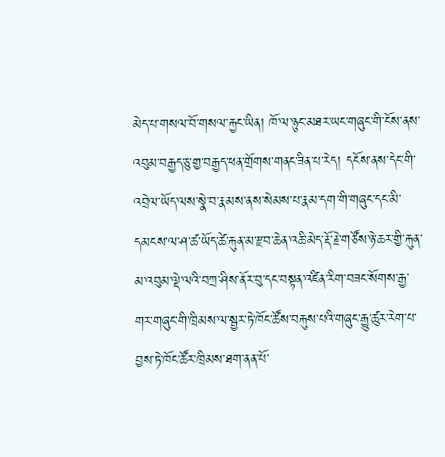མེད་པ་གསལ་བོ་གསལ་རྐྱང་ཡིན། ཁོ་ལ་ཉུང་མཐར་ཡང་གཞུང་གི་ངོས་ནས་འབུམ་བརྒྱད་ཅུ་གྱ་བརྒྱད་ཕན་གྲོགས་གནང་ཟིན་པ་རེད། དངོས་ནས་དེང་གི་འབྲེལ་ཡོད་ལས་སྣེ་བ་རྣམས་ནས་སེམས་པ་རྣམ་དག་གི་གཞུང་དང་མི་དམངས་ལ་ཤ་ཚ་ཡོད་ཚེ་རྐུན་མ་རྫབ་ཆེན་འཆི་མེད་རྡོ་རྗེ་གཙོས་ཉེ་ཆར་གྱི་རྐུན་མ་འབུམ་ལྡེ་ལའི་བཀྲ་ཤིས་ནོར་བུ་དང་བསྟན་འཛིན་རིག་བཟང་སོགས་རྒྱ་གར་གཞུང་གི་ཁྲིམས་ལ་སྦྱར་ཏེ་ཁོང་ཚོས་བརྐུས་པའི་གཞུང་རྒྱུ་ཚུར་རེག་པ་བྱས་ཏེ་ཁོང་ཚོར་ཁྲིམས་ཐག་ནན་པོ་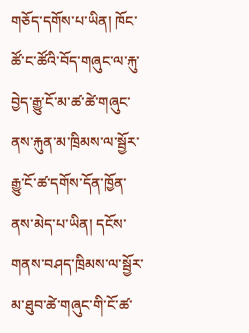གཅོད་དགོས་པ་ཡིན། ཁོང་ཚོ་ང་ཚོའི་བོད་གཞུང་ལ་རྐུ་བྱེད་རྒྱུ་ངོ་མ་ཚ་ཚེ་གཞུང་ནས་རྐུན་མ་ཁྲིམས་ལ་སྦྱོར་རྒྱུ་ངོ་ཚ་དགོས་དོན་ཁྱོན་ནས་མེད་པ་ཡིན། དངོས་གནས་བཤད་ཁྲིམས་ལ་སྦྱོར་མ་ཐུབ་ཚེ་གཞུང་གི་ངོ་ཚ་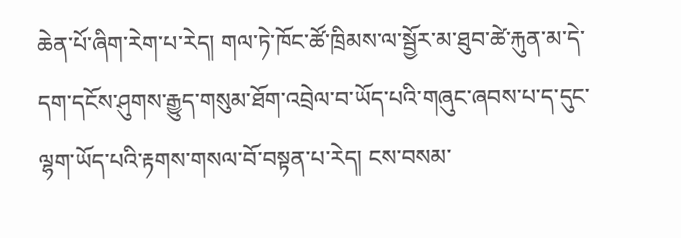ཆེན་པོ་ཞིག་རེག་པ་རེད། གལ་ཏེ་ཁོང་ཚོ་ཁྲིམས་ལ་སྦྱོར་མ་ཐུབ་ཚེ་རྐུན་མ་དེ་དག་དངོས་ཤུགས་རྒྱུད་གསུམ་ཐོག་འབྲེལ་བ་ཡོད་པའི་གཞུང་ཞབས་པ་ད་དུང་ལྷག་ཡོད་པའི་རྟགས་གསལ་བོ་བསྟན་པ་རེད། ངས་བསམ་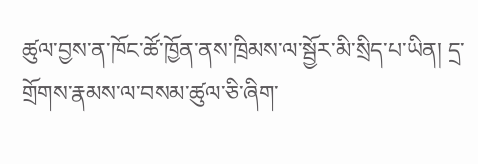ཚུལ་བྱས་ན་ཁོང་ཚོ་ཁྱོན་ནས་ཁྲིམས་ལ་སྦྱོར་མི་སྲིད་པ་ཡིན། དྲ་གྲོགས་རྣམས་ལ་བསམ་ཚུལ་ཅི་ཞིག་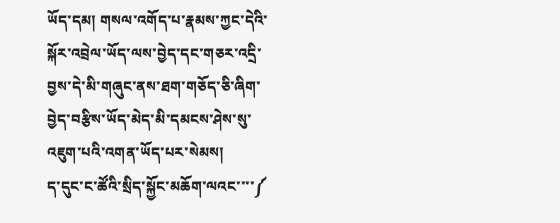ཡོད་དམ། གསལ་འགོད་པ་རྣམས་ཀྱང་དེའི་སྐོར་འབྲེལ་ཡོད་ལས་བྱེད་དང་གཅར་འདྲི་བྱས་དེ་མི་གཞུང་ནས་ཐག་གཅོད་ཅི་ཞིག་བྱེད་བརྩིས་ཡོད་མེད་མི་དམངས་ཤེས་སུ་འཇུག་པའི་འགན་ཡོད་པར་སེམས།
ད་དུང་ང་ཚོའི་སྲིད་སྐྱོང་མཆོག་ལའང་་་་༼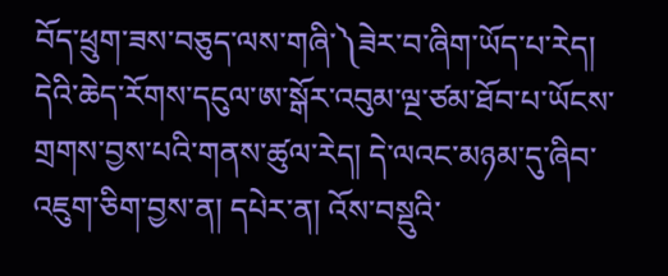བོད་ཕྲུག་ཟས་བཅུད་ལས་གཞི་༽ཟེར་བ་ཞིག་ཡོད་པ་རེད། དེའི་ཆེད་རོགས་དངུལ་ཨ་སྒོར་འབུམ་ལྔ་ཙམ་ཐོབ་པ་ཡོངས་གྲགས་བྱས་པའི་གནས་ཚུལ་རེད། དེ་ལའང་མཉམ་དུ་ཞིབ་འཇུག་ཅིག་བྱས་ན། དཔེར་ན། འོས་བསྡུའི་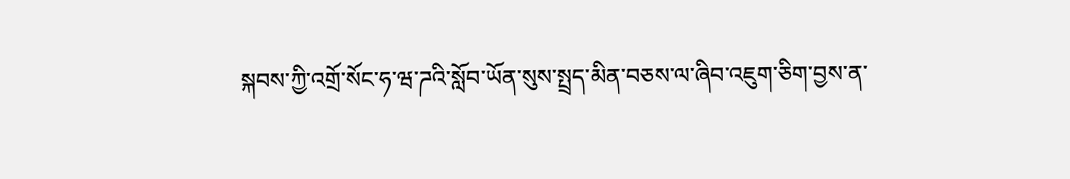སྐབས་ཀྱི་འགྲོ་སོང་ཧ་ཝ་ཌའི་སློབ་ཡོན་སུས་སྤྲད་མིན་བཅས་ལ་ཞིབ་འཇུག་ཅིག་བྱས་ན་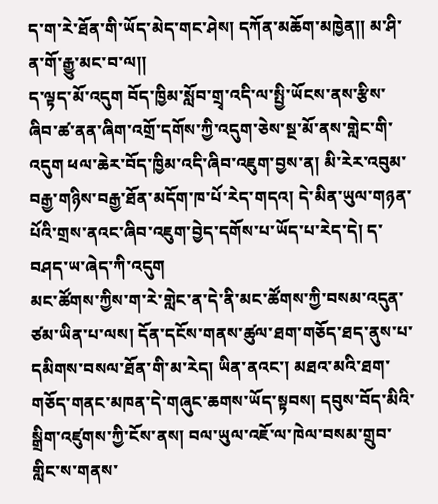ད་ག་རེ་ཐོན་གི་ཡོད་མེད་གང་ཤེས། དཀོན་མཆོག་མཁྱེན།། མ་ཤི་ན་གོ་རྒྱུ་མང་བ་ལ།།
ད་ལྟད་མོ་འདུག བོད་ཁྱིམ་སློབ་གྲྭ་འདི་ལ་སྤྱི་ཡོངས་ནས་རྩིས་ཞིབ་ཚ་ནན་ཞིག་འགྲོ་དགོས་ཀྱི་འདུག་ཅེས་སྔ་མོ་ནས་གླེང་གི་འདུག ཕལ་ཆེར་བོད་ཁྱིམ་འདི་ཞིབ་འཇུག་བྱས་ན། མི་རེར་འབུམ་བརྒྱ་གཉིས་བརྒྱ་ཐོན་མདོག་ཁ་པོ་རེད་གདའ། དེ་མིན་ཡུལ་གཉན་པོའི་གྲས་ནའང་ཞིབ་འཇུག་བྱེད་དགོས་པ་ཡོད་པ་རེད་དེ། ད་བཤད་ཡ་ཞེད་ཀི་འདུག
མང་ཚོགས་ཀྱིས་ག་རེ་གླེང་ན་དེ་ནི་མང་ཚོགས་ཀྱི་བསམ་འདུན་ཙམ་ཡིན་པ་ལས། དོན་དངོས་གནས་ཚུལ་ཐག་གཅོད་ཐད་ནུས་པ་དམིགས་བསལ་ཐོན་གི་མ་རེད། ཡིན་ནའང་། མཐའ་མའི་ཐག་གཅོད་གནང་མཁན་དེ་གཞུང་ཆགས་ཡོད་སྟབས། དབུས་བོད་མིའི་སྒྲིག་འཛུགས་ཀྱི་ངོས་ནས། བལ་ཡུལ་འཇོ་ལ་ཁེལ་བསམ་གྲུབ་གླིང་ས་གནས་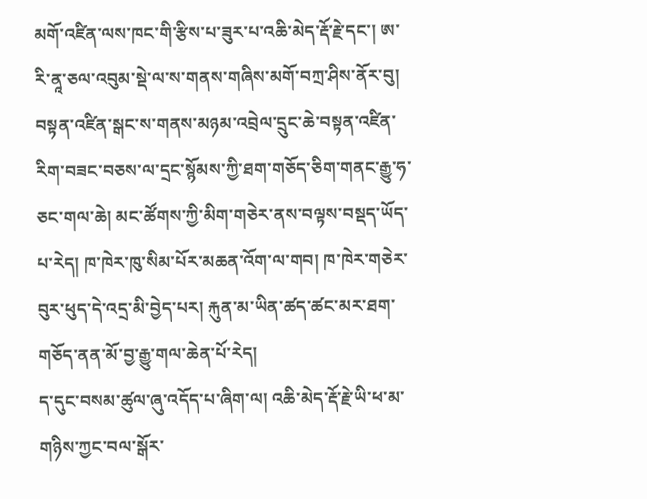མགོ་འཛིན་ལས་ཁང་གི་རྩིས་པ་ཟུར་པ་འཆི་མེད་རྡོ་རྗེ་དང་། ཨ་རི་ནཱ་ཅལ་འབུམ་སྡེ་ལ་ས་གནས་གཞིས་མགོ་བཀྲ་ཤིས་ནོར་བུ། བསྟན་འཛིན་སྒང་ས་གནས་མཉམ་འབྲེལ་དྲུང་ཆེ་བསྟན་འཛིན་རིག་བཟང་བཅས་ལ་དྲང་སྙོམས་ཀྱི་ཐག་གཅོད་ཅིག་གནང་རྒྱུ་ཧ་ཅང་གལ་ཆེ། མང་ཚོགས་ཀྱི་མིག་གཅེར་ནས་བལྟས་བསྡད་ཡོད་པ་རེད། ཁ་ཁེར་ཁུ་སིམ་པོར་མཆན་འོག་ལ་གབ། ཁ་ཁེར་གཅེར་བུར་ཕུད་དེ་འདྲ་མི་བྱེད་པར། རྐུན་མ་ཡིན་ཚད་ཚང་མར་ཐག་གཅོད་ནན་མོ་བྱ་རྒྱུ་གལ་ཆེན་པོ་རེད།
ད་དུང་བསམ་ཚུལ་ཞུ་འདོད་པ་ཞིག་ལ། འཆི་མེད་རྡོ་རྗེ་ཡི་ཕ་མ་གཉིས་ཀྱང་བལ་སྒོར་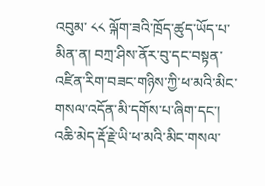འབུམ་ ༨༨ ལྐོག་ཟའི་ཁྲོད་ཚུད་ཡོད་པ་མིན་ན། བཀྲ་ཤིས་ནོར་བུ་དང་བསྟན་འཛིན་རིག་བཟང་གཉིས་ཀྱི་ཕ་མའི་མིང་གསལ་འདོན་མི་དགོས་པ་ཞིག་དང་། འཆི་མེད་རྡོ་རྗེ་ཡི་ཕ་མའི་མིང་གསལ་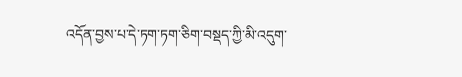འདོན་བྱས་པ་དེ་ཏག་ཏག་ཅིག་བསྡད་ཀྱི་མི་འདུག་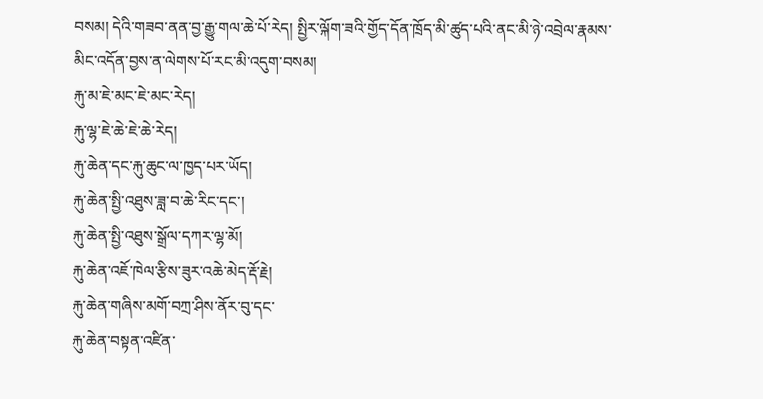བསམ། དེའི་གཟབ་ནན་བྱ་རྒྱུ་གལ་ཆེ་པོ་རེད། སྤྱིར་ལྐོག་ཟའི་གྱོད་དོན་ཁྲོད་མི་ཚུད་པའི་ནང་མི་ཉེ་འབྲེལ་རྣམས་མིང་འདོན་བྱས་ན་ལེགས་པོ་རང་མི་འདུག་བསམ།
རྐུ་མ་ཇེ་མང་ཇེ་མང་རེད།
རྐུ་ལྷ་ཇེ་ཆེ་ཇེ་ཆེ་རེད།
རྐུ་ཆེན་དང་རྐུ་ཆུང་ལ་ཁྱད་པར་ཡོད།
རྐུ་ཆེན་སྤྱི་འཐུས་ཟླ་བ་ཆེ་རིང་དང་།
རྐུ་ཆེན་སྤྱི་འཐུས་སྒྲོལ་དཀར་ལྷ་མོ།
རྐུ་ཆེན་འཇོ་ཁེལ་རྩིས་ཟུར་འཆེ་མེད་རྡོ་རྗེ།
རྐུ་ཆེན་གཞིས་མགོ་བཀྲ་ཤིས་ནོར་བུ་དང་
རྐུ་ཆེན་བསྟན་འཛིན་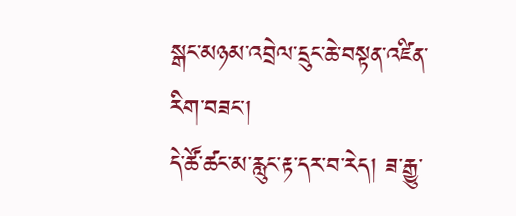སྒང་མཉམ་འབྲེལ་དྲུང་ཆེ་བསྟན་འཛིན་རིག་བཟང་།
དེ་ཚོ་ཚང་མ་རླུང་རྟ་དར་བ་རེད། ཟ་རྒྱུ་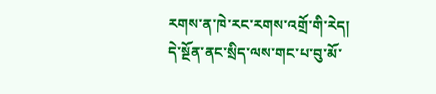རགས་ན་ཁེ་རང་རགས་འགྲོ་གི་རེད།
དེ་སྔོན་ནང་སྲིད་ལས་གང་པ་བུ་མོ་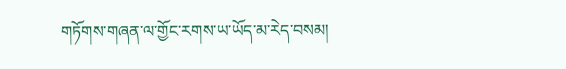གཏོགས་གཞན་ལ་གྱོང་རགས་ཡ་ཡོད་མ་རེད་བསམ།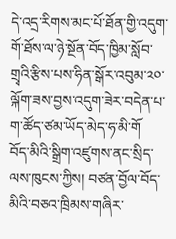དེ་འདྲ་རིགས་མང་པོ་ཐོན་གྱི་འདུག་གོ་ཐོས་ལ་ཉེ་སྔོན་བོད་ཁྱིམ་སློབ་གྲྭའི་རྩིས་པས་ཧིན་སྒོར་འབུམ་༢༠་ལྐོག་ཟས་བྱས་འདུག་ཟེར་བདེན་པ་ག་ཚོད་ཙམ་ཡོད་མེད་ཧ་མི་གོ
བོད་མིའི་སྒྲིག་འཛུགས་ནང་སྲིད་ལས་ཁུངས་ཀྱིས། བཙན་བྱོལ་བོད་མིའི་བཅའ་ཁྲིམས་གཞིར་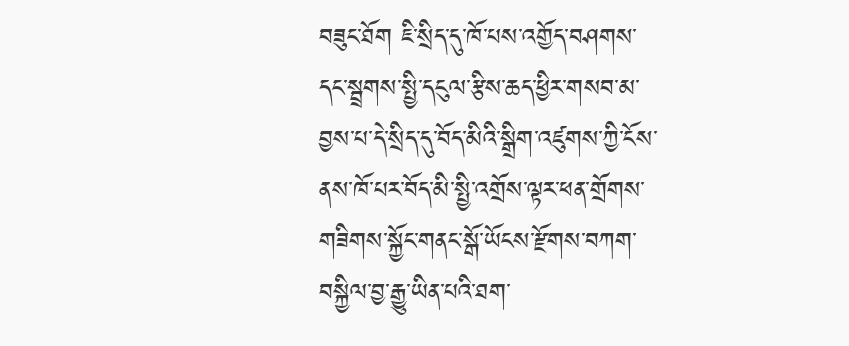བཟུང་ཐོག ཇི་སྲིད་དུ་ཁོ་པས་འགྱོད་བཤགས་དང་སྦྲགས་སྤྱི་དངུལ་རྩིས་ཆད་ཕྱིར་གསབ་མ་བྱས་པ་དེ་སྲིད་དུ་བོད་མིའི་སྒྲིག་འཛུགས་ཀྱི་ངོས་ནས་ཁོ་པར་བོད་མི་སྤྱི་འགྲོས་ལྟར་ཕན་གྲོགས་གཟིགས་སྐྱོང་གནང་སྒོ་ཡོངས་རྫོགས་བཀག་བསྐྱིལ་བྱ་རྒྱུ་ཡིན་པའི་ཐག་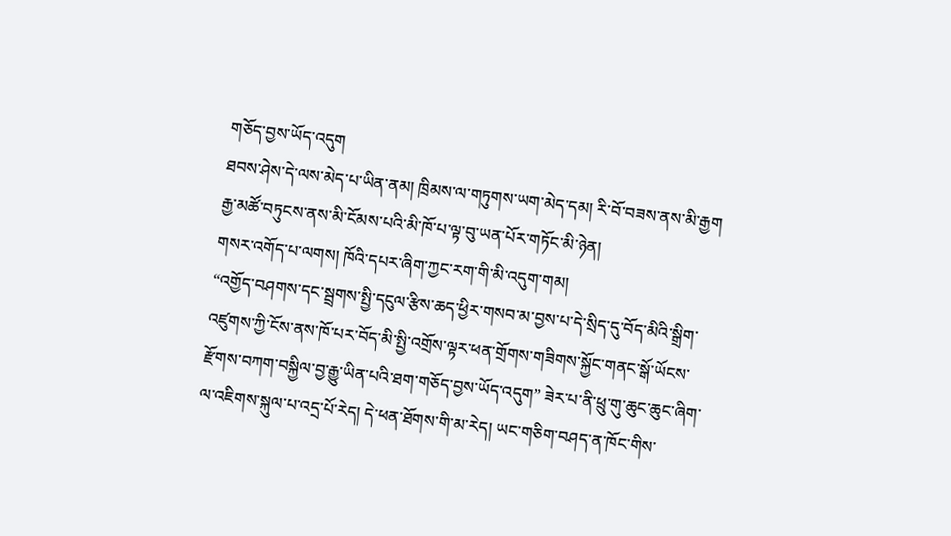གཅོད་བྱས་ཡོད་འདུག
ཐབས་ཤེས་དེ་ལས་མེད་པ་ཡིན་ནམ། ཁྲིམས་ལ་གཏུགས་ཡག་མེད་དམ། རི་བོ་བཟས་ནས་མི་རྒྱག རྒྱ་མཚོ་བཏུངས་ནས་མི་ངོམས་པའི་མི་ཁོ་པ་ལྟ་བུ་ཡན་པོར་གཏོང་མི་ཉེན།
གསར་འགོད་པ་ལགས། ཁོའི་དཔར་ཞིག་ཀྱང་རག་གི་མི་འདུག་གམ།
“འགྱོད་བཤགས་དང་སྦྲགས་སྤྱི་དངུལ་རྩིས་ཆད་ཕྱིར་གསབ་མ་བྱས་པ་དེ་སྲིད་དུ་བོད་མིའི་སྒྲིག་འཛུགས་ཀྱི་ངོས་ནས་ཁོ་པར་བོད་མི་སྤྱི་འགྲོས་ལྟར་ཕན་གྲོགས་གཟིགས་སྐྱོང་གནང་སྒོ་ཡོངས་རྫོགས་བཀག་བསྐྱིལ་བྱ་རྒྱུ་ཡིན་པའི་ཐག་གཅོད་བྱས་ཡོད་འདུག” ཟེར་པ་ནི་ཕྲུ་གུ་ཆུང་ཆུང་ཞིག་ལ་འཇིགས་སྐུལ་པ་འདྲ་པོ་རེད། དེ་ཕན་ཐོགས་གི་མ་རེད། ཡང་གཅིག་བཤད་ན་ཁོང་གིས་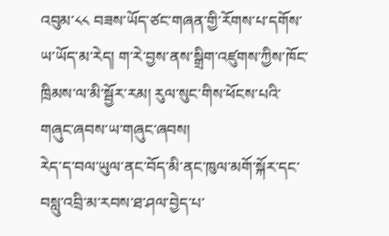འབུམ་༨༨ བཟས་ཡོད་ཙང་གཞན་གྱི་རོགས་པ་དགོས་ཡ་ཡོད་མ་རེད། ག་རེ་བྱས་ནས་སྒྲིག་འཛུགས་ཀྱིས་ཁོང་ཁྲིམས་ལ་མི་སྦྱོར་རམ། རུལ་སུང་གིས་ཕོངས་པའི་གཞུང་ཞབས་ཡ་གཞུང་ཞབས།
རེད་ད་བལ་ཡུལ་ནང་བོད་མི་ནང་ཁུལ་མགོ་སྐོར་དང་བསླུ་འབྲི་མ་རབས་ཐ་ཤལ་བྱེད་པ་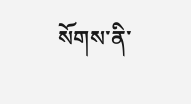སོགས་ནི་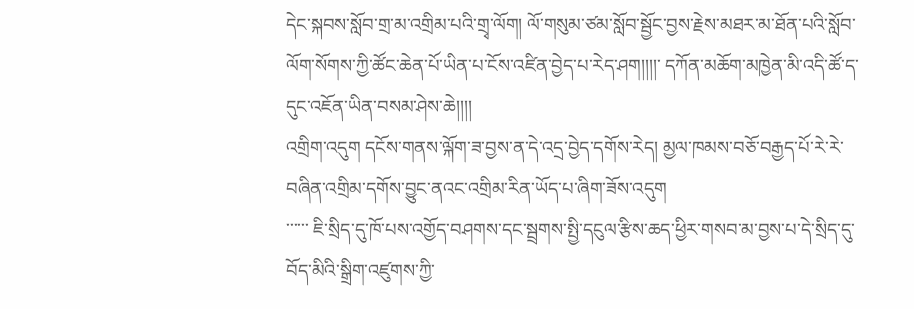དེང་སྐབས་སློབ་གྲ་མ་འགྲིམ་པའི་གྲྭ་ལོག། ལོ་གསུམ་ཙམ་སློབ་སྦྱོང་བྱས་རྗེས་མཐར་མ་ཐོན་པའི་སློབ་ལོག་སོགས་ཀྱི་ཚོང་ཆེན་པོ་ཡིན་པ་ངོས་འཛིན་བྱེད་པ་རེད་ཤག།།།།་ དཀོན་མཆོག་མཁྱེན་མི་འདི་ཚོ་ད་དུང་འཇོན་ཡིན་བསམ་ཤེས་ཆེ།།།།
འགྲིག་འདུག དངོས་གནས་ལྐོག་ཟ་བྱས་ན་དེ་འདྲ་བྱེད་དགོས་རེད། མྱལ་ཁམས་བཅོ་བརྒྱད་པོ་རེ་རེ་བཞིན་འགྲིམ་དགོས་བྱུང་ནའང་འགྲིམ་རིན་ཡོད་པ་ཞིག་ཟོས་འདུག
་་་་་་ ཇི་སྲིད་དུ་ཁོ་པས་འགྱོད་བཤགས་དང་སྦྲགས་སྤྱི་དངུལ་རྩིས་ཆད་ཕྱིར་གསབ་མ་བྱས་པ་དེ་སྲིད་དུ་བོད་མིའི་སྒྲིག་འཛུགས་ཀྱི་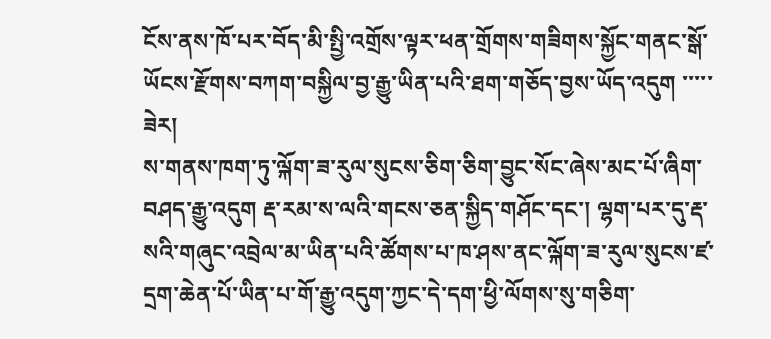ངོས་ནས་ཁོ་པར་བོད་མི་སྤྱི་འགྲོས་ལྟར་ཕན་གྲོགས་གཟིགས་སྐྱོང་གནང་སྒོ་ཡོངས་རྫོགས་བཀག་བསྐྱིལ་བྱ་རྒྱུ་ཡིན་པའི་ཐག་གཅོད་བྱས་ཡོད་འདུག ་་་་་ཟེར།
ས་གནས་ཁག་ཏུ་ལྐོག་ཟ་རུལ་སུངས་ཅིག་ཅིག་བྱུང་སོང་ཞེས་མང་པོ་ཞིག་བཤད་རྒྱུ་འདུག རྡ་རམ་ས་ལའི་གངས་ཅན་སྐྱིད་གཤོང་དང་། ལྷག་པར་དུ་རྡ་སའི་གཞུང་འབྲེལ་མ་ཡིན་པའི་ཚོགས་པ་ཁ་ཤས་ནང་ལྐོག་ཟ་རུལ་སུངས་ཛ་དྲག་ཆེན་པོ་ཡིན་པ་གོ་རྒྱུ་འདུག་ཀྱང་དེ་དག་ཕྱི་ལོགས་སུ་གཅིག་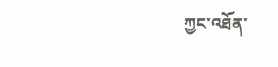ཀྱང་འཐོན་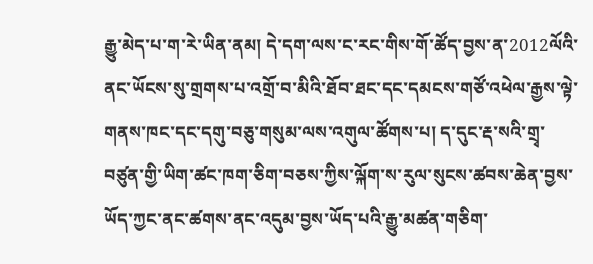རྒྱུ་མེད་པ་ག་རེ་ཡིན་ནམ། དེ་དག་ལས་ང་རང་གིས་གོ་ཚོད་བྱས་ན་2012ལོའི་ནང་ཡོངས་སུ་གྲགས་པ་འགྲོ་བ་མིའི་ཐོབ་ཐང་དང་དམངས་གཙོ་འཕེལ་རྒྱས་ལྟེ་གནས་ཁང་དང་དགུ་བཅུ་གསུམ་ལས་འགུལ་ཚོགས་པ། ད་དུང་རྡ་སའི་གྲྭ་བཙུན་གྱི་ཡིག་ཚང་ཁག་ཅིག་བཅས་ཀྱིས་ལྐོག་ས་རུལ་སུངས་ཚབས་ཆེན་བྱས་ཡོད་ཀྱང་ནང་ཚགས་ནང་འདུམ་བྱས་ཡོད་པའི་རྒྱུ་མཚན་གཅིག་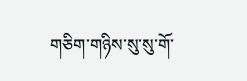གཅིག་གཉིས་སུ་སུ་གོ་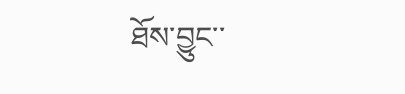ཐོས་བྱུང་་